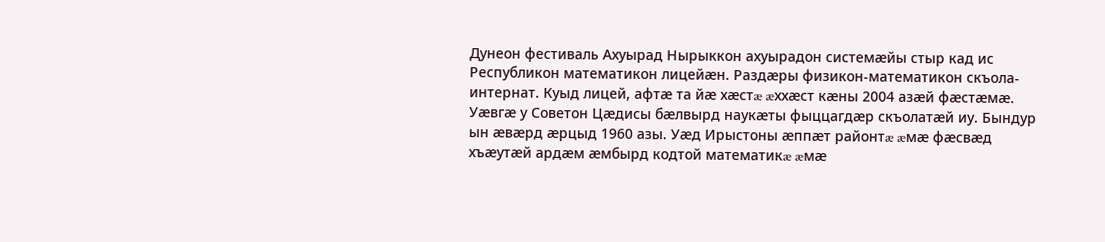Дунеон фестиваль Ахуырад Нырыккон ахуырадон системæйы стыр кад ис Республикон математикон лицейæн. Раздæры физикон-математикон скъола-интернат. Куыд лицей, афтæ та йæ хæстæ æххæст кæны 2004 азæй фæстæмæ. Уæвгæ у Советон Цæдисы бæлвырд наукæты фыццагдæр скъолатæй иу. Бындур ын æвæрд æрцыд 1960 азы. Уæд Ирыстоны æппæт районтæ æмæ фæсвæд хъæутæй ардæм æмбырд кодтой математикæ æмæ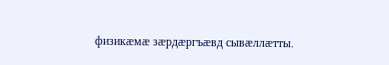физикæмæ зæрдæргъæвд сывæллæтты.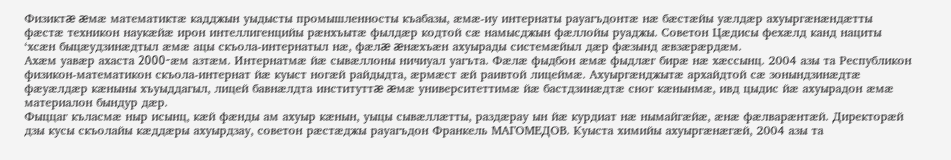Физиктæ æмæ математиктæ кадджын уыдысты промышленносты къабазы, æмæ-иу интернаты рауагъдонтæ нæ бæстæйы уæлдæр ахуыргæнæндæтты фæстæ техникон наукæйæ ирон интеллигенцийы рæнхъытæ фылдæр кодтой сæ намысджын фæллойы руаджы. Советон Цæдисы фехæлд канд нациты ‘хсæн быцæудзинæдтыл æмæ ацы скъола-интернатыл нæ, фæлæ æнæхъæн ахуырады системæйыл дæр фæзынд æвзæрæрдæм.
Ахæм уавæр ахаста 2000-æм азтæм. Интернатмæ йæ сывæллоны ничиуал уагъта. Фæлæ фыдбон æмæ фыдлæг бирæ нæ хæссынц. 2004 азы та Республикон физикон-математикон скъола-интернат йæ куыст ногæй райдыдта, æрмæст æй раивтой лицеймæ. Ахуыргæнджытæ архайдтой сæ зонындзинæдтæ фæуæлдæр кæныны хъуыддагыл, лицей бавнæлдта институттæ æмæ университеттимæ йæ бастдзинæдтæ сног кæнынмæ, ивд цыдис йæ ахуырадон æмæ материалон бындур дæр.
Фыццаг къласмæ ныр исынц, кæй фæнды ам ахуыр кæнын, уыцы сывæллæтты, раздæрау ын йæ курдиат нæ нымайгæйæ, æнæ фæлварæнтæй. Директорæй дзы кусы скъолайы кæддæры ахуырдзау, советон рæстæджы рауагъдон Франкель МАГОМЕДОВ. Куыста химийы ахуыргæнæгæй, 2004 азы та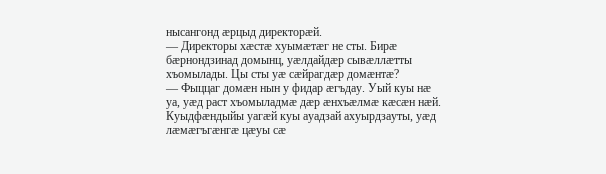нысангонд æрцыд директорæй.
— Директоры хæстæ хуымæтæг не сты. Бирæ бæрнондзинад домынц, уæлдайдæр сывæллæтты хъомылады. Цы сты уæ сæйрагдæр домæнтæ?
— Фыццаг домæн нын у фидар æгъдау. Уый куы нæ уа, уæд раст хъомыладмæ дæр æнхъæлмæ кæсæн нæй. Куыдфæндыйы уагæй куы ауадзай ахуырдзауты, уæд лæмæгъгæнгæ цæуы сæ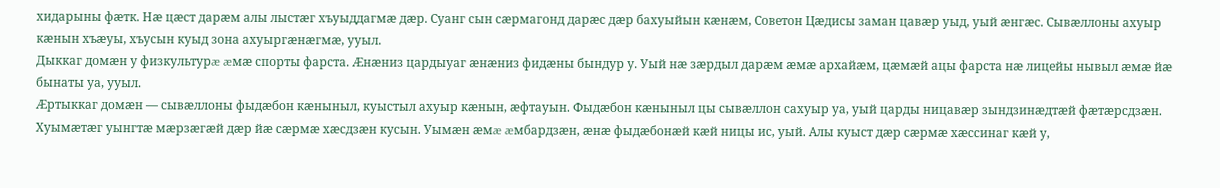хидарыны фæтк. Нæ цæст дарæм алы лыстæг хъуыддагмæ дæр. Суанг сын сæрмагонд дарæс дæр бахуыйын кæнæм, Советон Цæдисы заман цавæр уыд, уый æнгæс. Сывæллоны ахуыр кæнын хъæуы, хъусын куыд зона ахуыргæнæгмæ, ууыл.
Дыккаг домæн у физкультурæ æмæ спорты фарста. Æнæниз цардыуаг æнæниз фидæны бындур у. Уый нæ зæрдыл дарæм æмæ архайæм, цæмæй ацы фарста нæ лицейы нывыл æмæ йæ бынаты уа, ууыл.
Æртыккаг домæн — сывæллоны фыдæбон кæныныл, куыстыл ахуыр кæнын, æфтауын. Фыдæбон кæныныл цы сывæллон сахуыр уа, уый царды ницавæр зындзинæдтæй фæтæрсдзæн. Хуымæтæг уынгтæ мæрзæгæй дæр йæ сæрмæ хæсдзæн кусын. Уымæн æмæ æмбардзæн, æнæ фыдæбонæй кæй ницы ис, уый. Алы куыст дæр сæрмæ хæссинаг кæй у,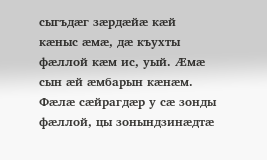сыгъдæг зæрдæйæ кæй кæныс æмæ, дæ къухты фæллой кæм ис, уый. Æмæ сын æй æмбарын кæнæм. Фæлæ сæйрагдæр у сæ зонды фæллой, цы зонындзинæдтæ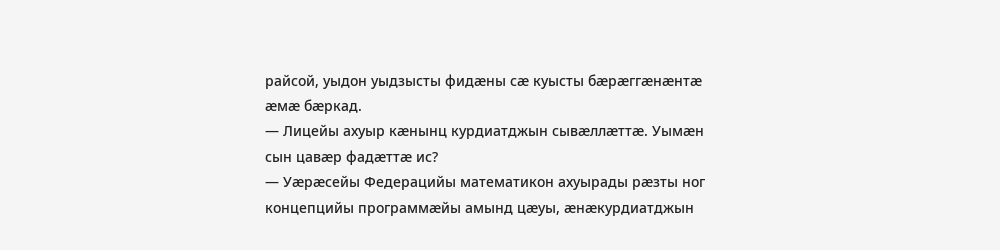райсой, уыдон уыдзысты фидæны сæ куысты бæрæггæнæнтæ æмæ бæркад.
— Лицейы ахуыр кæнынц курдиатджын сывæллæттæ. Уымæн сын цавæр фадæттæ ис?
— Уæрæсейы Федерацийы математикон ахуырады рæзты ног концепцийы программæйы амынд цæуы, æнæкурдиатджын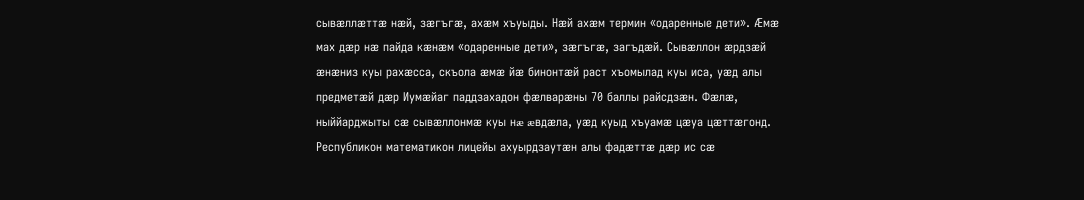сывæллæттæ нæй, зæгъгæ, ахæм хъуыды. Нæй ахæм термин «одаренные дети». Æмæ мах дæр нæ пайда кæнæм «одаренные дети», зæгъгæ, загъдæй. Сывæллон æрдзæй æнæниз куы рахæсса, скъола æмæ йæ бинонтæй раст хъомылад куы иса, уæд алы предметæй дæр Иумæйаг паддзахадон фæлварæны 70 баллы райсдзæн. Фæлæ, ныййарджыты сæ сывæллонмæ куы нæ æвдæла, уæд куыд хъуамæ цæуа цæттæгонд. Республикон математикон лицейы ахуырдзаутæн алы фадæттæ дæр ис сæ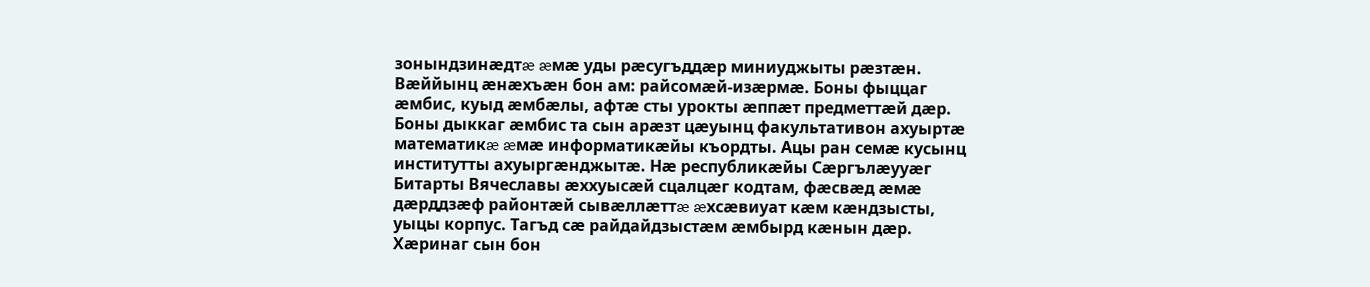зонындзинæдтæ æмæ уды рæсугъддæр миниуджыты рæзтæн. Вæййынц æнæхъæн бон ам: райсомæй-изæрмæ. Боны фыццаг æмбис, куыд æмбæлы, афтæ сты урокты æппæт предметтæй дæр.
Боны дыккаг æмбис та сын арæзт цæуынц факультативон ахуыртæ математикæ æмæ информатикæйы къордты. Ацы ран семæ кусынц институтты ахуыргæнджытæ. Нæ республикæйы Сæргълæууæг Битарты Вячеславы æххуысæй сцалцæг кодтам, фæсвæд æмæ дæрддзæф районтæй сывæллæттæ æхсæвиуат кæм кæндзысты, уыцы корпус. Тагъд сæ райдайдзыстæм æмбырд кæнын дæр. Хæринаг сын бон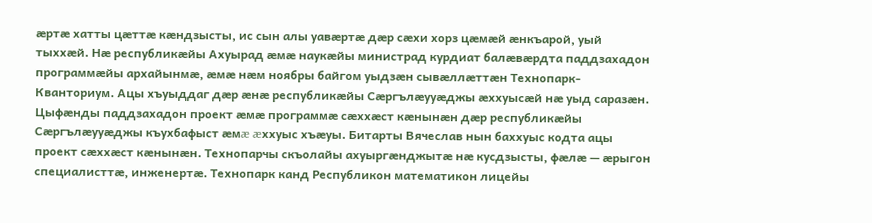æртæ хатты цæттæ кæндзысты, ис сын алы уавæртæ дæр сæхи хорз цæмæй æнкъарой, уый тыххæй. Нæ республикæйы Ахуырад æмæ наукæйы министрад курдиат балæвæрдта паддзахадон программæйы архайынмæ, æмæ нæм ноябры байгом уыдзæн сывæллæттæн Технопарк-Кванториум. Ацы хъуыддаг дæр æнæ республикæйы Сæргълæууæджы æххуысæй нæ уыд саразæн.
Цыфæнды паддзахадон проект æмæ программæ сæххæст кæнынæн дæр республикæйы Сæргълæууæджы къухбафыст æмæ æххуыс хъæуы. Битарты Вячеслав нын баххуыс кодта ацы проект сæххæст кæнынæн. Технопарчы скъолайы ахуыргæнджытæ нæ кусдзысты, фæлæ — æрыгон специалисттæ, инженертæ. Технопарк канд Республикон математикон лицейы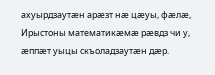ахуырдзаутæн арæзт нæ цæуы, фæлæ, Ирыстоны математикæмæ рæвдз чи у, æппæт уыцы скъоладзаутæн дæр.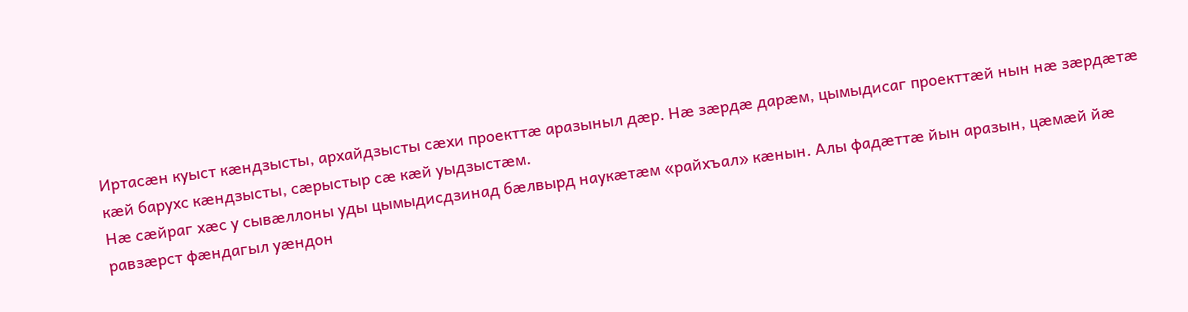Иртасæн куыст кæндзысты, архайдзысты сæхи проекттæ аразыныл дæр. Нæ зæрдæ дарæм, цымыдисаг проекттæй нын нæ зæрдæтæ кæй барухс кæндзысты, сæрыстыр сæ кæй уыдзыстæм.
Нæ сæйраг хæс у сывæллоны уды цымыдисдзинад бæлвырд наукæтæм «райхъал» кæнын. Алы фадæттæ йын аразын, цæмæй йæ равзæрст фæндагыл уæндон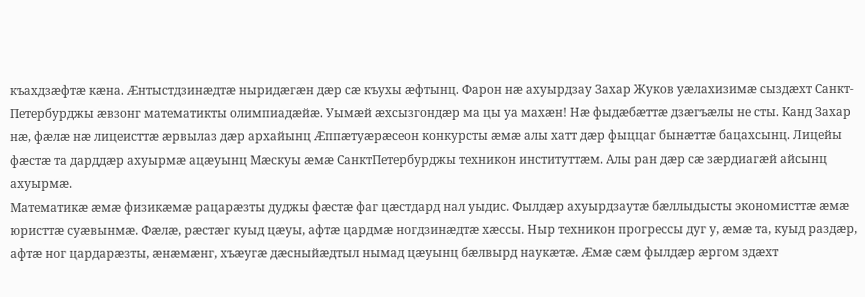къахдзæфтæ кæна. Æнтыстдзинæдтæ ныридæгæн дæр сæ къухы æфтынц. Фарон нæ ахуырдзау Захар Жуков уæлахизимæ сыздæхт Санкт-Петербурджы æвзонг математикты олимпиадæйæ. Уымæй æхсызгондæр ма цы уа махæн! Нæ фыдæбæттæ дзæгъæлы не сты. Канд Захар нæ, фæлæ нæ лицеисттæ æрвылаз дæр архайынц Æппæтуæрæсеон конкурсты æмæ алы хатт дæр фыццаг бынæттæ бацахсынц. Лицейы фæстæ та дарддæр ахуырмæ ацæуынц Мæскуы æмæ СанктПетербурджы техникон институттæм. Алы ран дæр сæ зæрдиагæй айсынц ахуырмæ.
Математикæ æмæ физикæмæ рацарæзты дуджы фæстæ фаг цæстдард нал уыдис. Фылдæр ахуырдзаутæ бæллыдысты экономисттæ æмæ юристтæ суæвынмæ. Фæлæ, рæстæг куыд цæуы, афтæ цардмæ ногдзинæдтæ хæссы. Ныр техникон прогрессы дуг у, æмæ та, куыд раздæр, афтæ ног цардарæзты, æнæмæнг, хъæугæ дæсныйæдтыл нымад цæуынц бæлвырд наукæтæ. Æмæ сæм фылдæр æргом здæхт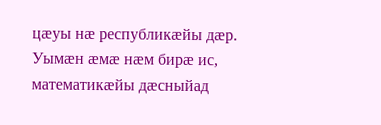цæуы нæ республикæйы дæр. Уымæн æмæ нæм бирæ ис, математикæйы дæсныйад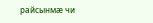райсынмæ чи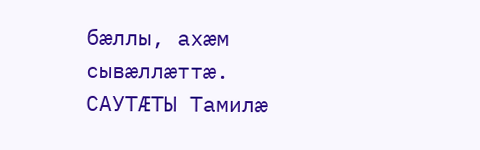бæллы, ахæм сывæллæттæ.
САУТÆТЫ Тамилæ